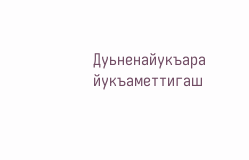Дуьненайукъара йукъаметтигаш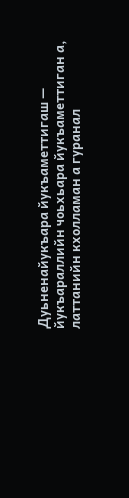Дуьненайукъара йукъаметтигаш — йукъараллийн чоьхьара йукъаметтиган а, латтанийн кхолламан а гуранал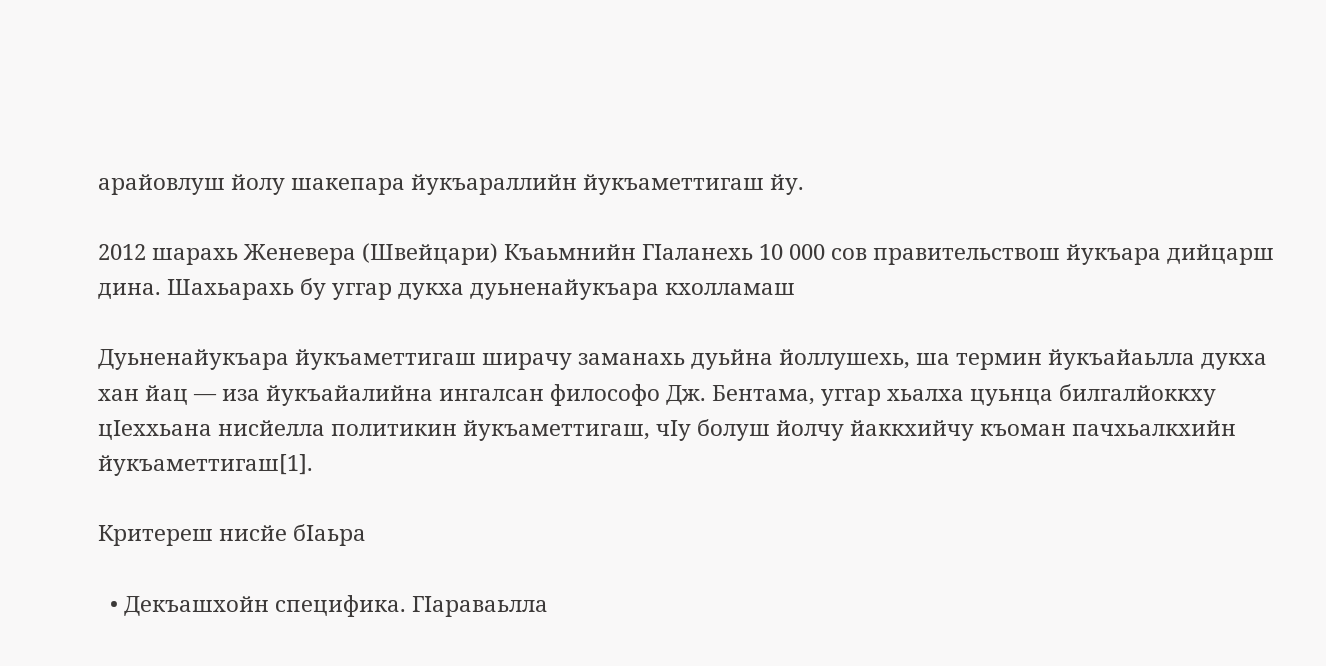арайовлуш йолу шакепара йукъараллийн йукъаметтигаш йу.

2012 шарахь Женевера (Швейцари) Къаьмнийн ГӀаланехь 10 000 сов правительствош йукъара дийцарш дина. Шахьарахь бу уггар дукха дуьненайукъара кхолламаш

Дуьненайукъара йукъаметтигаш ширачу заманахь дуьйна йоллушехь, ша термин йукъайаьлла дукха хан йац — иза йукъайалийна ингалсан философо Дж. Бентама, уггар хьалха цуьнца билгалйоккху цӀеххьана нисйелла политикин йукъаметтигаш, чӀу болуш йолчу йаккхийчу къоман пачхьалкхийн йукъаметтигаш[1].

Критереш нисйе бӀаьра

  • Декъашхойн специфика. ГӀараваьлла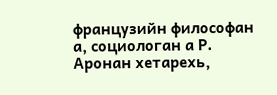французийн философан а, социологан а Р. Аронан хетарехь,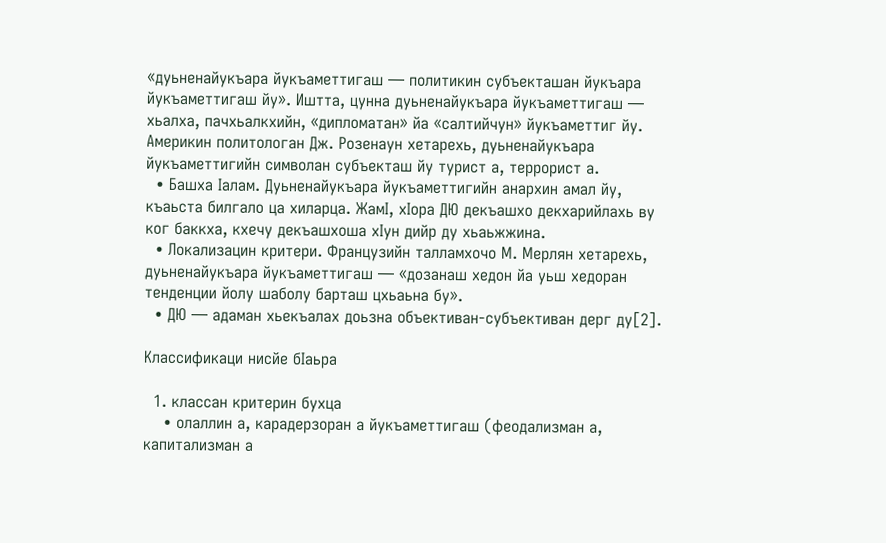«дуьненайукъара йукъаметтигаш — политикин субъекташан йукъара йукъаметтигаш йу». Иштта, цунна дуьненайукъара йукъаметтигаш — хьалха, пачхьалкхийн, «дипломатан» йа «салтийчун» йукъаметтиг йу. Америкин политологан Дж. Розенаун хетарехь, дуьненайукъара йукъаметтигийн символан субъекташ йу турист а, террорист а.
  • Башха Ӏалам. Дуьненайукъара йукъаметтигийн анархин амал йу, къаьста билгало ца хиларца. ЖамӀ, хӀора ДЮ декъашхо декхарийлахь ву ког баккха, кхечу декъашхоша хӀун дийр ду хьаьжжина.
  • Локализацин критери. Французийн талламхочо М. Мерлян хетарехь, дуьненайукъара йукъаметтигаш — «дозанаш хедон йа уьш хедоран тенденции йолу шаболу барташ цхьаьна бу».
  • ДЮ — адаман хьекъалах доьзна объективан-субъективан дерг ду[2].

Классификаци нисйе бӀаьра

  1. классан критерин бухца
    • олаллин а, карадерзоран а йукъаметтигаш (феодализман а, капитализман а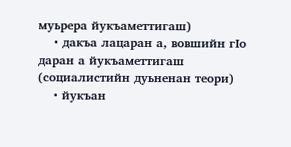муьрера йукъаметтигаш)
    • дакъа лацаран а, вовшийн гӀо даран а йукъаметтигаш (социалистийн дуьненан теори)
    • йукъан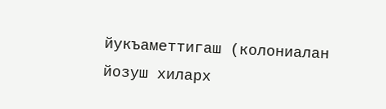йукъаметтигаш (колониалан йозуш хиларх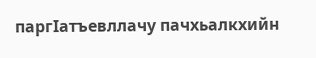паргӀатъевллачу пачхьалкхийн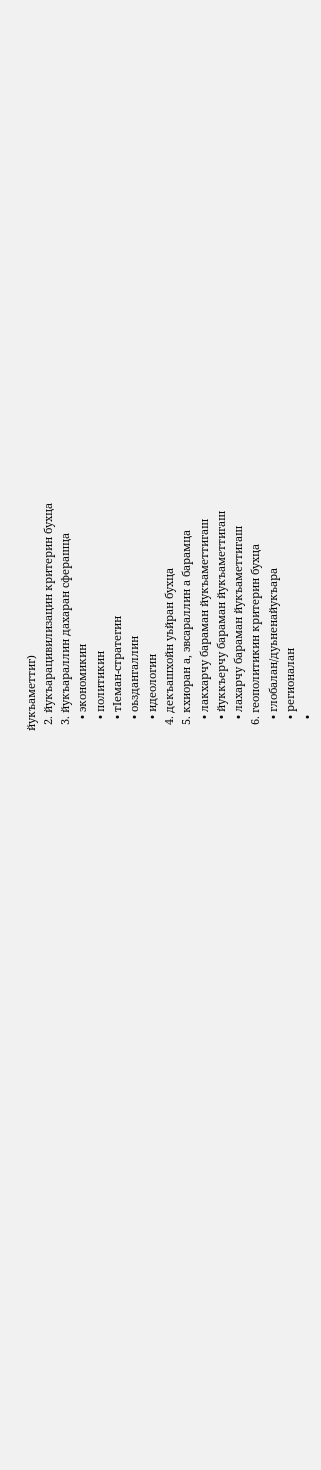йукъаметтиг)
  2. йукъарацивилизацин критерин бухца
  3. йукъараллин дахаран сферашца
    • экономикин
    • политикин
    • тӀеман-стратегин
    • оьздангаллин
    • идеологин
  4. декъашхойн уьйран бухца
  5. кхиоран а, эвсараллин а барамца
    • лакхарчу бараман йукъаметтигаш
    • йуккъерчу бараман йукъаметтигаш
    • лахарчу бараман йукъаметтигаш
  6. геополитикин критерин бухца
    • глобалан/дуьненайукъара
    • регионалан
    •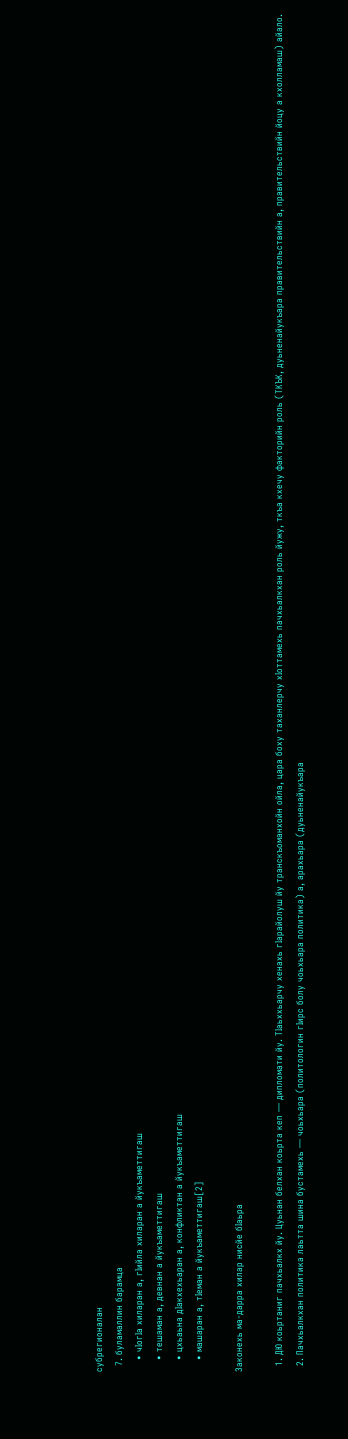субрегионалан
  7. буламаллин барамца
    • чӀогӀа хиларан а, гӀийла хиларан а йукъаметтигаш
    • тешаман а, девнан а йукъаметтигаш
    • цхьаьна дӀакхехьаран а, конфликтан а йукъаметтигаш
    • машаран а, тӀеман а йукъаметтигаш[2]

Законехь ма-дарра хилар нисйе бӀаьра

  1. ДЮ коьртаниг пачхьалкх йу. Цуьнан белхан коьрта кеп — дипломати йу. ТӀаьххьарчу хенахь гӀарайолуш йу транскъоманхойн ойла, цара боху таханлерчу хӀоттамехь пачхьалкхан роль йужу, ткъа кхечу факторийн роль (ТКЪК, дуьненайукъара правительствийн а, правительствийн йоцу а кхолламаш) айало.
  2. Пачхьалкхан политика лаьтта шина бустамехь — чоьхьара (политологин гӀирс болу чоьхьара политика) а, арахьара (дуьненайукъара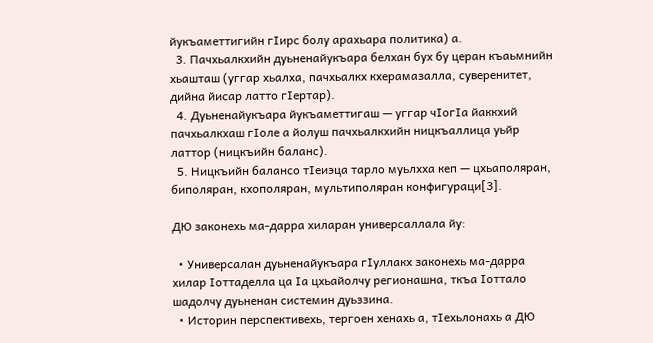йукъаметтигийн гӀирс болу арахьара политика) а.
  3. Пачхьалкхийн дуьненайукъара белхан бух бу церан къаьмнийн хьашташ (уггар хьалха, пачхьалкх кхерамазалла, суверенитет, дийна йисар латто гӀертар).
  4. Дуьненайукъара йукъаметтигаш — уггар чӀогӀа йаккхий пачхьалкхаш гӀоле а йолуш пачхьалкхийн ницкъаллица уьйр латтор (ницкъийн баланс).
  5. Ницкъийн балансо тӀеиэца тарло муьлхха кеп — цхьаполяран, биполяран, кхополяран, мультиполяран конфигураци[3].

ДЮ законехь ма-дарра хиларан универсаллала йу:

  • Универсалан дуьненайукъара гӀуллакх законехь ма-дарра хилар Ӏоттаделла ца Ӏа цхьайолчу регионашна, ткъа Ӏоттало шадолчу дуьненан системин дуьззина.
  • Историн перспективехь, тергоен хенахь а, тӀехьлонахь а ДЮ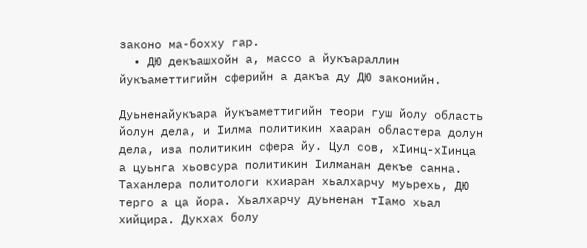законо ма-бохху гар.
  • ДЮ декъашхойн а, массо а йукъараллин йукъаметтигийн сферийн а дакъа ду ДЮ законийн.

Дуьненайукъара йукъаметтигийн теори гуш йолу область йолун дела, и Ӏилма политикин хааран областера долун дела, иза политикин сфера йу. Цул сов, хӀинц-хӀинца а цуьнга хьовсура политикин Ӏилманан декъе санна. Таханлера политологи кхиаран хьалхарчу муьрехь, ДЮ терго а ца йора. Хьалхарчу дуьненан тӀамо хьал хийцира. Дукхах болу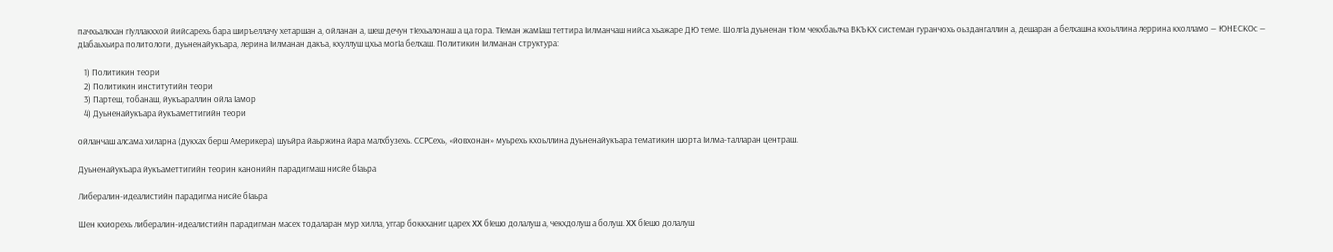пачхьалкхан гӀуллакххой йийсарехь бара ширъеллачу хетаршан а, ойланан а, шеш дечун тӀехьалонаш а ца гора. ТӀеман жамӀаш теттира Ӏилманчаш нийса хьажаре ДЮ теме. ШолгӀа дуьненан тӀом чекхбаьлча ВКЪКХ системан гуранчохь оьздангаллин а, дешаран а белхашна кхоьллина леррина кхолламо — ЮНЕСКОс — дӀабаьхьира политологи, дуьненайукъара, лерина Ӏилманан дакъа, кхуллуш цхьа могӀа белхаш. Политикин Ӏилманан структура:

   1) Политикин теори
   2) Политикин институтийн теори
   3) Партеш, тобанаш, йукъараллин ойла Ӏамор
   4) Дуьненайукъара йукъаметтигийн теори

ойланчаш алсама хиларна (дукхах берш Америкера) шуьйра йаьржина йара малхбузехь. ССРСехь, «йовхонан» муьрехь кхоьллина дуьненайукъара тематикин шорта Ӏилма-талларан центраш.

Дуьненайукъара йукъаметтигийн теорин канонийн парадигмаш нисйе бӀаьра

Либералин-идеалистийн парадигма нисйе бӀаьра

Шен кхиорехь либералин-идеалистийн парадигман масех тодаларан мур хилла, уггар боккханиг царех XX бIешо долалуш а, чекхдолуш а болуш. XX бӀешо долалуш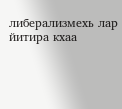либерализмехь лар йитира кхаа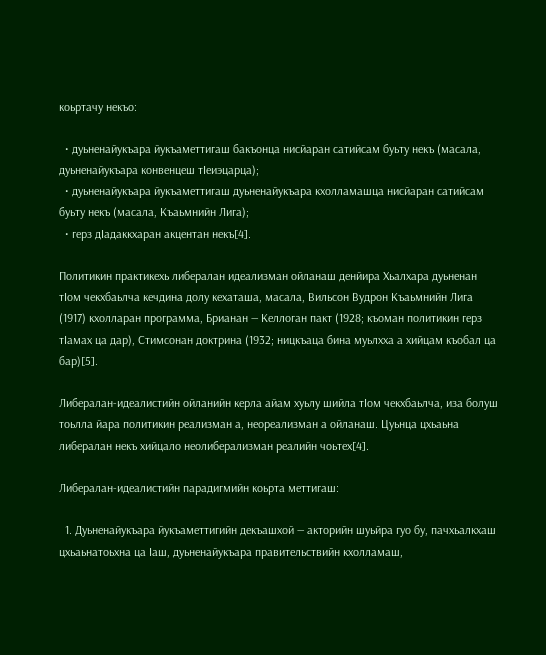коьртачу некъо:

  • дуьненайукъара йукъаметтигаш бакъонца нисйаран сатийсам буьту некъ (масала, дуьненайукъара конвенцеш тӀеиэцарца);
  • дуьненайукъара йукъаметтигаш дуьненайукъара кхолламашца нисйаран сатийсам буьту некъ (масала, Къаьмнийн Лига);
  • герз дӀадаккхаран акцентан некъ[4].

Политикин практикехь либералан идеализман ойланаш денйира Хьалхара дуьненан тIом чекхбаьлча кечдина долу кехаташа, масала, Вильсон Вудрон Къаьмнийн Лига (1917) кхолларан программа, Брианан — Келлоган пакт (1928; къоман политикин герз тӀамах ца дар), Стимсонан доктрина (1932; ницкъаца бина муьлхха а хийцам къобал ца бар)[5].

Либералан-идеалистийн ойланийн керла айам хуьлу шийла тӀом чекхбаьлча, иза болуш тоьлла йара политикин реализман а, неореализман а ойланаш. Цуьнца цхьаьна либералан некъ хийцало неолиберализман реалийн чоьтех[4].

Либералан-идеалистийн парадигмийн коьрта меттигаш:

  1. Дуьненайукъара йукъаметтигийн декъашхой — акторийн шуьйра гуо бу, пачхьалкхаш цхьаьнатоьхна ца Ӏаш, дуьненайукъара правительствийн кхолламаш,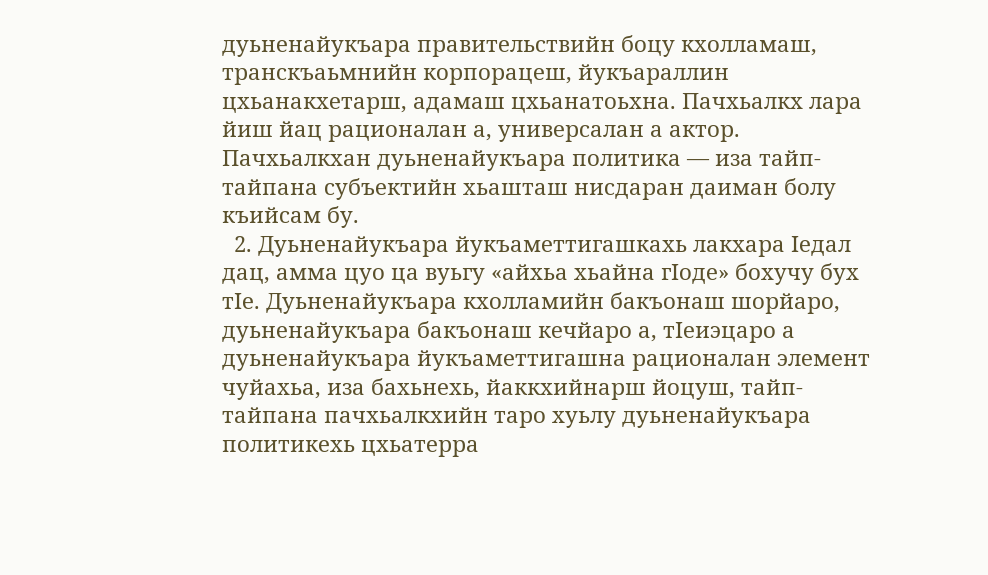дуьненайукъара правительствийн боцу кхолламаш, транскъаьмнийн корпорацеш, йукъараллин цхьанакхетарш, адамаш цхьанатоьхна. Пачхьалкх лара йиш йац рационалан а, универсалан а актор. Пачхьалкхан дуьненайукъара политика — иза тайп-тайпана субъектийн хьашташ нисдаран даиман болу къийсам бу.
  2. Дуьненайукъара йукъаметтигашкахь лакхара Ӏедал дац, амма цуо ца вуьгу «айхьа хьайна гӀоде» бохучу бух тӀе. Дуьненайукъара кхолламийн бакъонаш шорйаро, дуьненайукъара бакъонаш кечйаро а, тӀеиэцаро а дуьненайукъара йукъаметтигашна рационалан элемент чуйахьа, иза бахьнехь, йаккхийнарш йоцуш, тайп-тайпана пачхьалкхийн таро хуьлу дуьненайукъара политикехь цхьатерра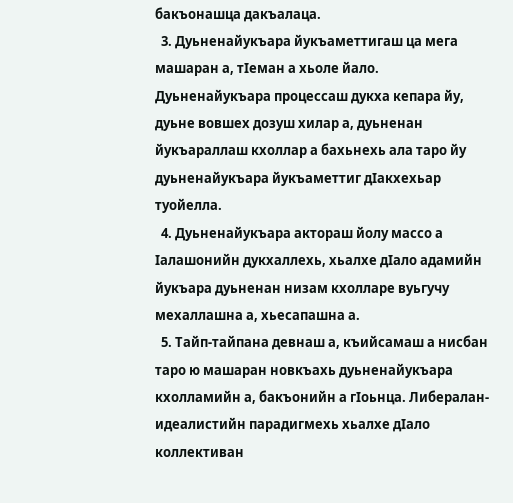бакъонашца дакъалаца.
  3. Дуьненайукъара йукъаметтигаш ца мега машаран а, тӀеман а хьоле йало. Дуьненайукъара процессаш дукха кепара йу, дуьне вовшех дозуш хилар а, дуьненан йукъараллаш кхоллар а бахьнехь ала таро йу дуьненайукъара йукъаметтиг дӀакхехьар туойелла.
  4. Дуьненайукъара актораш йолу массо а Ӏалашонийн дукхаллехь, хьалхе дӀало адамийн йукъара дуьненан низам кхолларе вуьгучу мехаллашна а, хьесапашна а.
  5. Тайп-тайпана девнаш а, къийсамаш а нисбан таро ю машаран новкъахь дуьненайукъара кхолламийн а, бакъонийн а гӀоьнца. Либералан-идеалистийн парадигмехь хьалхе дӀало коллективан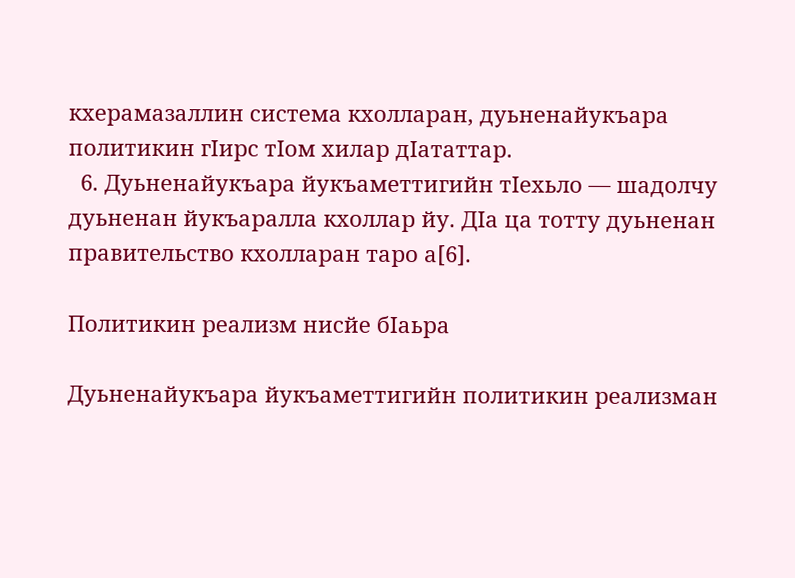кхерамазаллин система кхолларан, дуьненайукъара политикин гӀирс тӀом хилар дӀататтар.
  6. Дуьненайукъара йукъаметтигийн тӀехьло — шадолчу дуьненан йукъаралла кхоллар йу. ДӀа ца тотту дуьненан правительство кхолларан таро а[6].

Политикин реализм нисйе бӀаьра

Дуьненайукъара йукъаметтигийн политикин реализман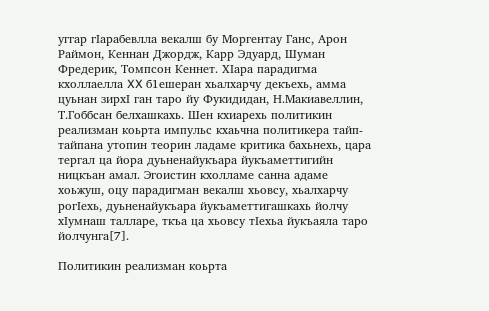уггар гӀарабевлла векалш бу Моргентау Ганс, Арон Раймон, Кеннан Джордж, Карр Эдуард, Шуман Фредерик, Томпсон Кеннет. ХӀара парадигма кхоллаелла XX б1ешеран хьалхарчу декъехь, амма цуьнан зирхӀ ган таро йу Фукидидан, Н.Макиавеллин, Т.Гоббсан белхашкахь. Шен кхиарехь политикин реализман коьрта импульс кхаьчна политикера тайп-тайпана утопин теорин ладаме критика бахьнехь, цара тергал ца йора дуьненайукъара йукъаметтигийн ницкъан амал. Эгоистин кхолламе санна адаме хоьжуш, оцу парадигман векалш хьовсу, хьалхарчу рогӀехь, дуьненайукъара йукъаметтигашкахь йолчу хӀумнаш талларе, ткъа ца хьовсу тӀехьа йукъаяла таро йолчунга[7].

Политикин реализман коьрта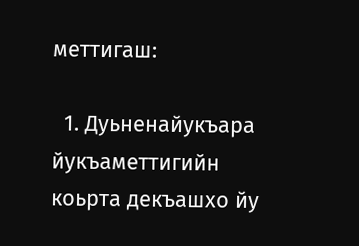меттигаш:

  1. Дуьненайукъара йукъаметтигийн коьрта декъашхо йу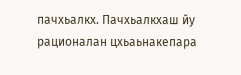пачхьалкх. Пачхьалкхаш йу рационалан цхьаьнакепара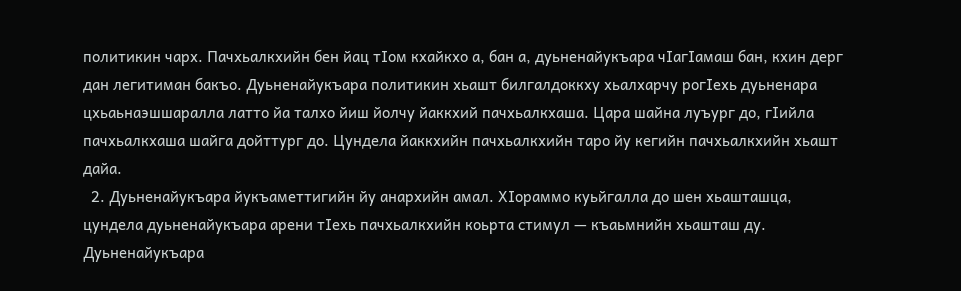политикин чарх. Пачхьалкхийн бен йац тӀом кхайкхо а, бан а, дуьненайукъара чӀагӀамаш бан, кхин дерг дан легитиман бакъо. Дуьненайукъара политикин хьашт билгалдоккху хьалхарчу рогӀехь дуьненара цхьаьнаэшшаралла латто йа талхо йиш йолчу йаккхий пачхьалкхаша. Цара шайна луъург до, гӀийла пачхьалкхаша шайга дойттург до. Цундела йаккхийн пачхьалкхийн таро йу кегийн пачхьалкхийн хьашт дайа.
  2. Дуьненайукъара йукъаметтигийн йу анархийн амал. ХӀораммо куьйгалла до шен хьашташца, цундела дуьненайукъара арени тӀехь пачхьалкхийн коьрта стимул — къаьмнийн хьашташ ду. Дуьненайукъара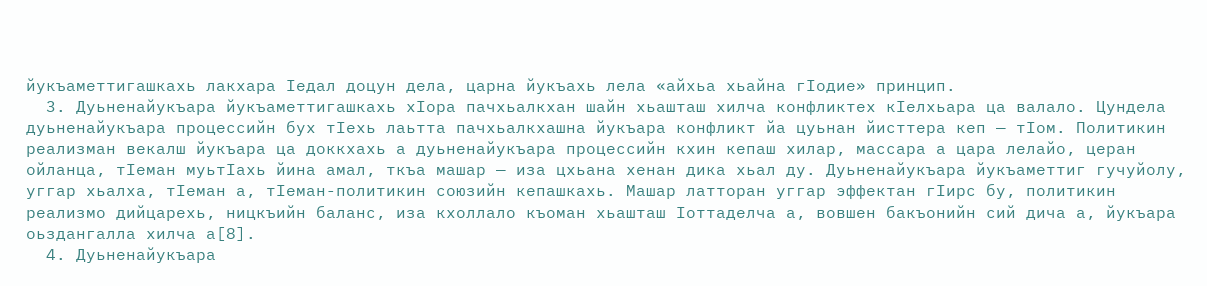йукъаметтигашкахь лакхара Ӏедал доцун дела, царна йукъахь лела «айхьа хьайна гӀодие» принцип.
  3. Дуьненайукъара йукъаметтигашкахь хӀора пачхьалкхан шайн хьашташ хилча конфликтех кӀелхьара ца валало. Цундела дуьненайукъара процессийн бух тӀехь лаьтта пачхьалкхашна йукъара конфликт йа цуьнан йисттера кеп — тIом. Политикин реализман векалш йукъара ца доккхахь а дуьненайукъара процессийн кхин кепаш хилар, массара а цара лелайо, церан ойланца, тӀеман муьтӀахь йина амал, ткъа машар — иза цхьана хенан дика хьал ду. Дуьненайукъара йукъаметтиг гучуйолу, уггар хьалха, тӀеман а, тӀеман-политикин союзийн кепашкахь. Машар латторан уггар эффектан гӀирс бу, политикин реализмо дийцарехь, ницкъийн баланс, иза кхоллало къоман хьашташ Ӏоттаделча а, вовшен бакъонийн сий дича а, йукъара оьздангалла хилча а[8].
  4. Дуьненайукъара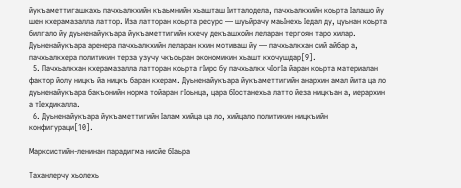йукъаметтигашкахь пачхьалкхийн къаьмнийн хьашташ Ӏитталодела, пачхьалкхийн коьрта Ӏалашо йу шен кхерамазалла латтор. Иза латторан коьрта ресурс — шуьйрачу маьӀнехь Ӏедал ду, цуьнан коьрта билгало йу дуьненайукъара йукъаметтигийн кхечу декъашхойн леларан тергоян таро хилар. Дуьненайукъара аренера пачхьалкхийн леларан кхин мотиваш йу — пачхьалкхан сий айбар а, пачхьалкхера политикин терза узучу чкъоьран экономикин хьашт кхочушдар[9].
  5. Пачхьалкхан кхерамазалла латторан коьрта гӀирс бу пачхьалкх чӀогӀа йаран коьрта материалан фактор йолу ницкъ йа ницкъ баран кхерам. Дуьненайукъара йукъаметтигийн анархин амал йита ца ло дуьненайукъара бакъонийн норма тойаран гӀоьнца, цара бӀостанехьа латто йеза ницкъан а, иерархин а тӀехдикалла.
  6. Дуьненайукъара йукъаметтигийн Ӏалам хийца ца ло, хийцало политикин ницкъийн конфигураци[10].

Марксистийн-ленинан парадигма нисйе бӀаьра

Таханлерчу хьолехь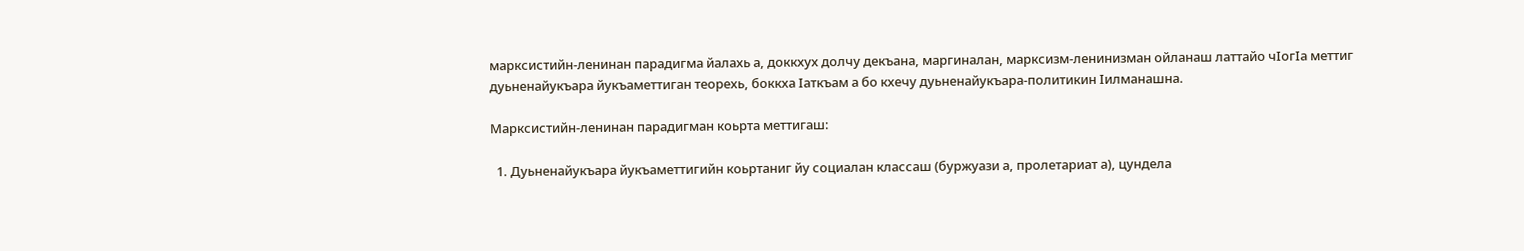марксистийн-ленинан парадигма йалахь а, доккхух долчу декъана, маргиналан, марксизм-ленинизман ойланаш латтайо чӀогӀа меттиг дуьненайукъара йукъаметтиган теорехь, боккха Ӏаткъам а бо кхечу дуьненайукъара-политикин Ӏилманашна.

Марксистийн-ленинан парадигман коьрта меттигаш:

  1. Дуьненайукъара йукъаметтигийн коьртаниг йу социалан классаш (буржуази а, пролетариат а), цундела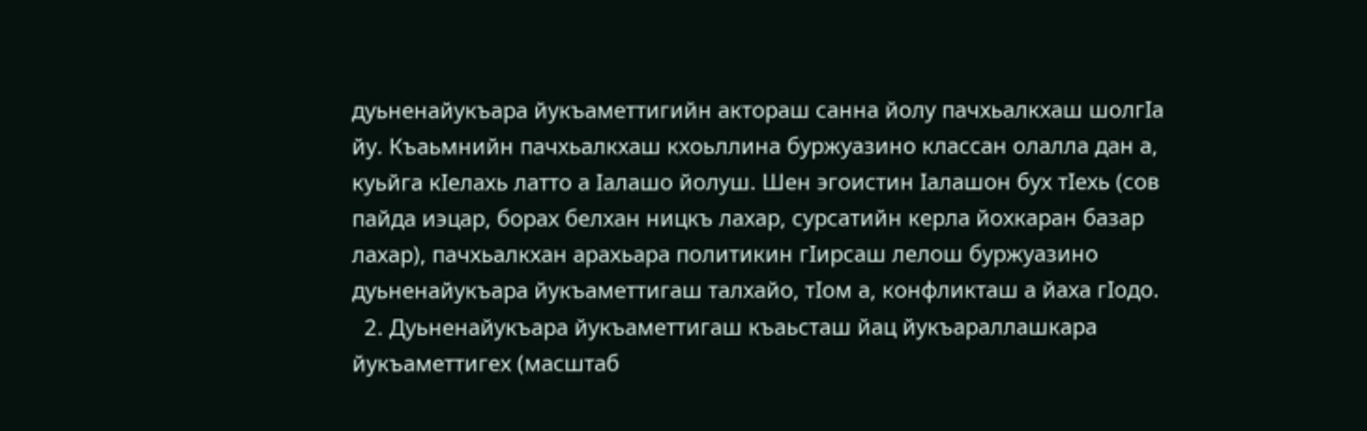дуьненайукъара йукъаметтигийн актораш санна йолу пачхьалкхаш шолгӀа йу. Къаьмнийн пачхьалкхаш кхоьллина буржуазино классан олалла дан а, куьйга кӀелахь латто а Ӏалашо йолуш. Шен эгоистин Ӏалашон бух тӀехь (сов пайда иэцар, борах белхан ницкъ лахар, сурсатийн керла йохкаран базар лахар), пачхьалкхан арахьара политикин гӀирсаш лелош буржуазино дуьненайукъара йукъаметтигаш талхайо, тӀом а, конфликташ а йаха гӀодо.
  2. Дуьненайукъара йукъаметтигаш къаьсташ йац йукъараллашкара йукъаметтигех (масштаб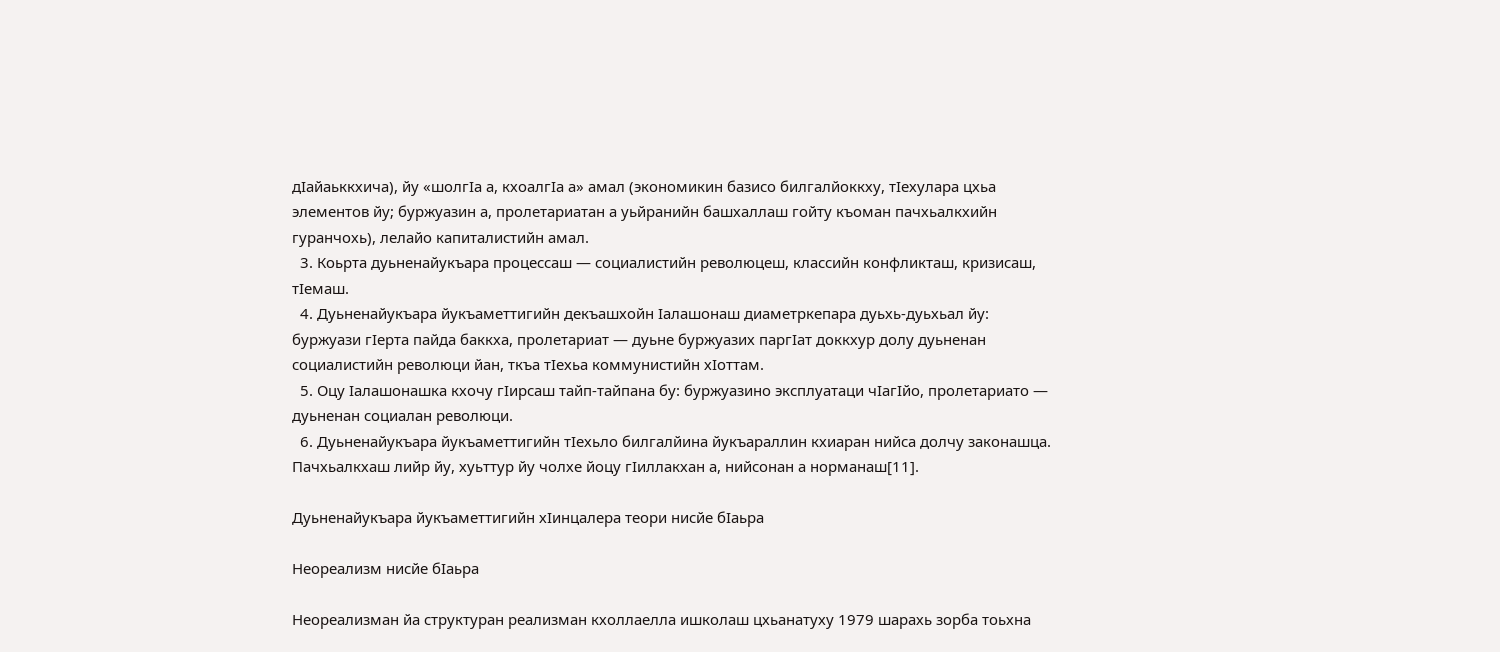дӀайаьккхича), йу «шолгӀа а, кхоалгӀа а» амал (экономикин базисо билгалйоккху, тӀехулара цхьа элементов йу; буржуазин а, пролетариатан а уьйранийн башхаллаш гойту къоман пачхьалкхийн гуранчохь), лелайо капиталистийн амал.
  3. Коьрта дуьненайукъара процессаш — социалистийн революцеш, классийн конфликташ, кризисаш, тӀемаш.
  4. Дуьненайукъара йукъаметтигийн декъашхойн Ӏалашонаш диаметркепара дуьхь-дуьхьал йу: буржуази гӀерта пайда баккха, пролетариат — дуьне буржуазих паргӀат доккхур долу дуьненан социалистийн революци йан, ткъа тӀехьа коммунистийн хӀоттам.
  5. Оцу Ӏалашонашка кхочу гӀирсаш тайп-тайпана бу: буржуазино эксплуатаци чӀагӀйо, пролетариато — дуьненан социалан революци.
  6. Дуьненайукъара йукъаметтигийн тӀехьло билгалйина йукъараллин кхиаран нийса долчу законашца. Пачхьалкхаш лийр йу, хуьттур йу чолхе йоцу гӀиллакхан а, нийсонан а норманаш[11].

Дуьненайукъара йукъаметтигийн хӀинцалера теори нисйе бӀаьра

Неореализм нисйе бӀаьра

Неореализман йа структуран реализман кхоллаелла ишколаш цхьанатуху 1979 шарахь зорба тоьхна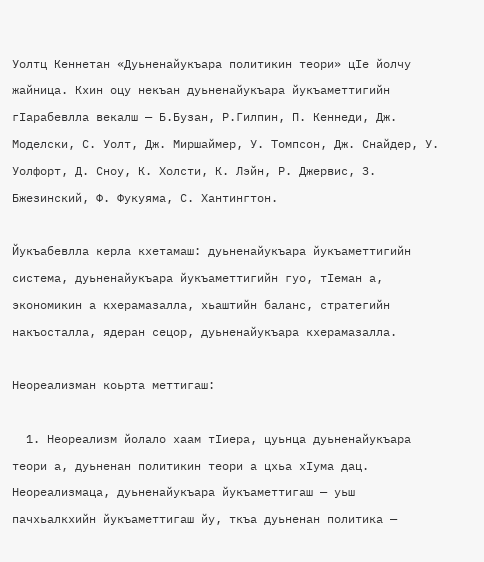Уолтц Кеннетан «Дуьненайукъара политикин теори» цӀе йолчу жайница. Кхин оцу некъан дуьненайукъара йукъаметтигийн гӀарабевлла векалш — Б.Бузан, Р.Гилпин, П. Кеннеди, Дж. Моделски, С. Уолт, Дж. Миршаймер, У. Томпсон, Дж. Снайдер, У. Уолфорт, Д. Сноу, К. Холсти, К. Лэйн, Р. Джервис, З. Бжезинский, Ф. Фукуяма, С. Хантингтон.

Йукъабевлла керла кхетамаш: дуьненайукъара йукъаметтигийн система, дуьненайукъара йукъаметтигийн гуо, тӀеман а, экономикин а кхерамазалла, хьаштийн баланс, стратегийн накъосталла, ядеран сецор, дуьненайукъара кхерамазалла.

Неореализман коьрта меттигаш:

  1. Неореализм йолало хаам тӀиера, цуьнца дуьненайукъара теори а, дуьненан политикин теори а цхьа хӀума дац. Неореализмаца, дуьненайукъара йукъаметтигаш — уьш пачхьалкхийн йукъаметтигаш йу, ткъа дуьненан политика —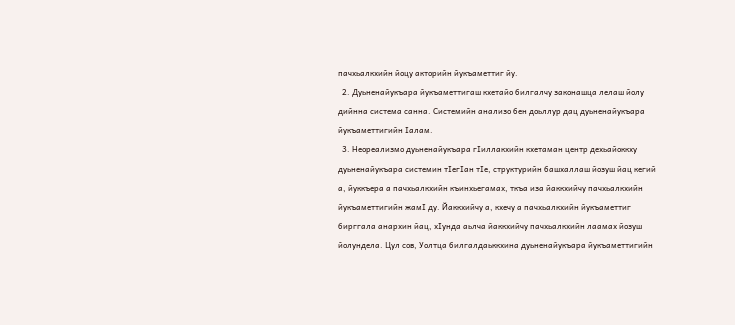пачхьалкхийн йоцу акторийн йукъаметтиг йу.
  2. Дуьненайукъара йукъаметтигаш кхетайо билгалчу законашца лелаш йолу дийнна система санна. Системийн анализо бен доьллур дац дуьненайукъара йукъаметтигийн Ӏалам.
  3. Неореализмо дуьненайукъара гӀиллакхийн кхетаман центр дехьайоккху дуьненайукъара системин тӀегӀан тӀе, структурийн башхаллаш йозуш йац кегий а, йуккъера а пачхьалкхийн къинхьегамах, ткъа иза йаккхийчу пачхьалкхийн йукъаметтигийн жамӀ ду. Йаккхийчу а, кхечу а пачхьалкхийн йукъаметтиг бирггала анархин йац, хӀунда аьлча йаккхийчу пачхьалкхийн лаамах йозуш йолундела. Цул сов, Уолтца билгалдаьккхина дуьненайукъара йукъаметтигийн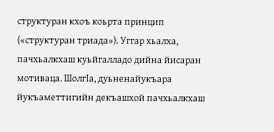структуран кхоъ коьрта принцип («структуран триада»). Уггар хьалха, пачхьалкхаш куьйгалладо дийна йисаран мотиваца. ШолгӀа, дуьненайукъара йукъаметтигийн декъашхой пачхьалкхаш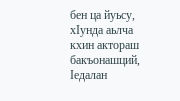бен ца йуьсу, хӀунда аьлча кхин актораш бакъонашций, Ӏедалан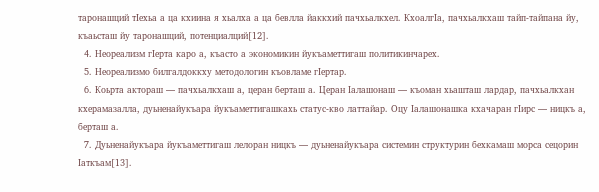таронашций тӀехьа а ца кхиина я хьалха а ца бевлла йаккхий пачхьалкхел. КхоалгӀа, пачхьалкхаш тайп-тайпана йу, къаьсташ йу таронашций, потенциалций[12].
  4. Неореализм гӀерта каро а, къасто а экономикин йукъаметтигаш политикинчарех.
  5. Неореализмо билгалдоккху методологин къовламе гӀертар.
  6. Коьрта актораш — пачхьалкхаш а, церан берташ а. Церан Ӏалашонаш — къоман хьашташ лардар, пачхьалкхан кхерамазалла, дуьненайукъара йукъаметтигашкахь статус-кво латтайар. Оцу Ӏалашонашка кхачаран гӀирс — ницкъ а, берташ а.
  7. Дуьненайукъара йукъаметтигаш лелоран ницкъ — дуьненайукъара системин структурин бехкамаш морса сецорин Ӏаткъам[13].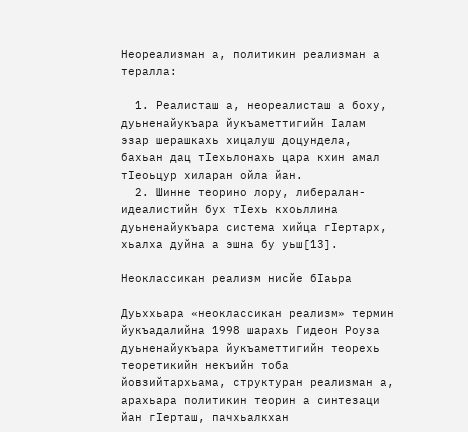Неореализман а, политикин реализман а тералла:

  1. Реалисташ а, неореалисташ а боху, дуьненайукъара йукъаметтигийн Ӏалам эзар шерашкахь хицалуш доцундела, бахьан дац тӀехьлонахь цара кхин амал тӀеоьцур хиларан ойла йан.
  2. Шинне теорино лору, либералан-идеалистийн бух тӀехь кхоьллина дуьненайукъара система хийца гӀертарх, хьалха дуйна а эшна бу уьш[13].

Неоклассикан реализм нисйе бӀаьра

Дуьххьара «неоклассикан реализм» термин йукъадалийна 1998 шарахь Гидеон Роуза дуьненайукъара йукъаметтигийн теорехь теоретикийн некъийн тоба йовзийтархьама, структуран реализман а, арахьара политикин теорин а синтезаци йан гӀерташ, пачхьалкхан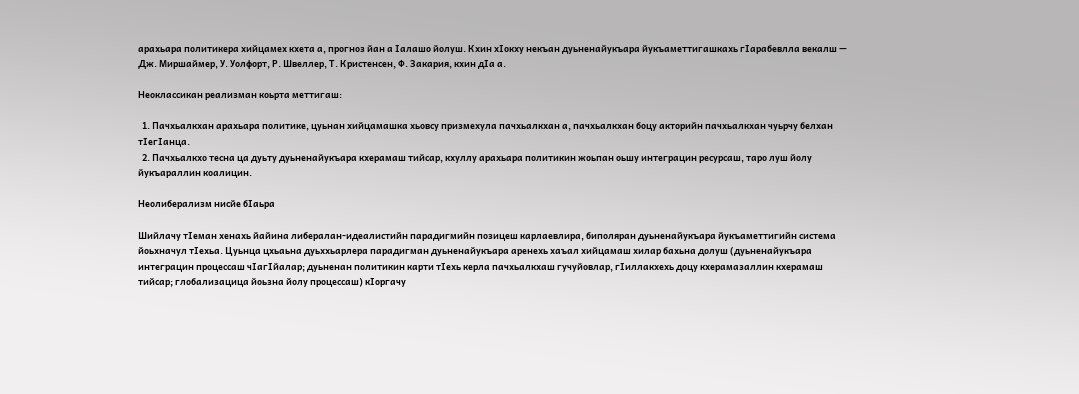арахьара политикера хийцамех кхета а, прогноз йан а Ӏалашо йолуш. Кхин хӀокху некъан дуьненайукъара йукъаметтигашкахь гӀарабевлла векалш — Дж. Миршаймер, У. Уолфорт, Р. Швеллер, Т. Кристенсен, Ф. Закария, кхин дӀа а.

Неоклассикан реализман коьрта меттигаш:

  1. Пачхьалкхан арахьара политике, цуьнан хийцамашка хьовсу призмехула пачхьалкхан а, пачхьалкхан боцу акторийн пачхьалкхан чуьрчу белхан тӀегӀанца.
  2. Пачхьалкхо тесна ца дуьту дуьненайукъара кхерамаш тийсар, кхуллу арахьара политикин жоьпан оьшу интеграцин ресурсаш, таро луш йолу йукъараллин коалицин.

Неолиберализм нисйе бӀаьра

Шийлачу тӀеман хенахь йайина либералан-идеалистийн парадигмийн позицеш карлаевлира, биполяран дуьненайукъара йукъаметтигийн система йоьхначул тӀехьа. Цуьнца цхьаьна дуьххьарлера парадигман дуьненайукъара аренехь хаъал хийцамаш хилар бахьна долуш (дуьненайукъара интеграцин процессаш чӀагӀйалар; дуьненан политикин карти тӀехь керла пачхьалкхаш гучуйовлар, гӀиллакхехь доцу кхерамазаллин кхерамаш тийсар; глобализацица йоьзна йолу процессаш) кӀоргачу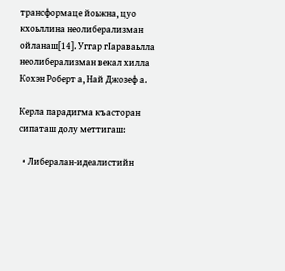трансформаце йоьжна, цуо кхоьллина неолиберализман ойланаш[14]. Уггар гӀараваьлла неолиберализман векал хилла Кохэн Роберт а, Най Джозеф а.

Керла парадигма къасторан сипаташ долу меттигаш:

  • Либералан-идеалистийн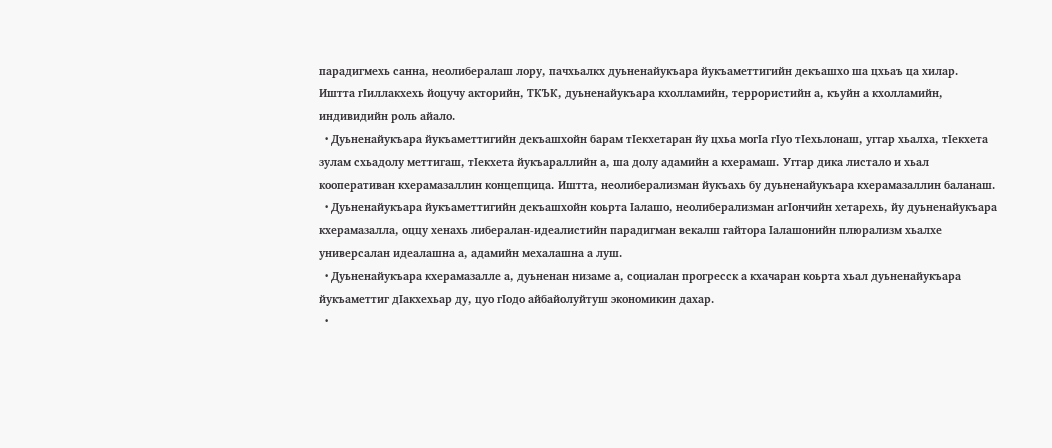парадигмехь санна, неолибералаш лору, пачхьалкх дуьненайукъара йукъаметтигийн декъашхо ша цхьаъ ца хилар. Иштта гӀиллакхехь йоцучу акторийн, ТКЪК, дуьненайукъара кхолламийн, террористийн а, къуйн а кхолламийн, индивидийн роль айало.
  • Дуьненайукъара йукъаметтигийн декъашхойн барам тӀекхетаран йу цхьа могӀа гӀуо тӀехьлонаш, уггар хьалха, тӀекхета зулам схьадолу меттигаш, тӀекхета йукъараллийн а, ша долу адамийн а кхерамаш. Уггар дика листало и хьал кооперативан кхерамазаллин концепцица. Иштта, неолиберализман йукъахь бу дуьненайукъара кхерамазаллин баланаш.
  • Дуьненайукъара йукъаметтигийн декъашхойн коьрта Ӏалашо, неолиберализман агӀончийн хетарехь, йу дуьненайукъара кхерамазалла, оццу хенахь либералан-идеалистийн парадигман векалш гайтора Ӏалашонийн плюрализм хьалхе универсалан идеалашна а, адамийн мехалашна а луш.
  • Дуьненайукъара кхерамазалле а, дуьненан низаме а, социалан прогресск а кхачаран коьрта хьал дуьненайукъара йукъаметтиг дӀакхехьар ду, цуо гӀодо айбайолуйтуш экономикин дахар.
  •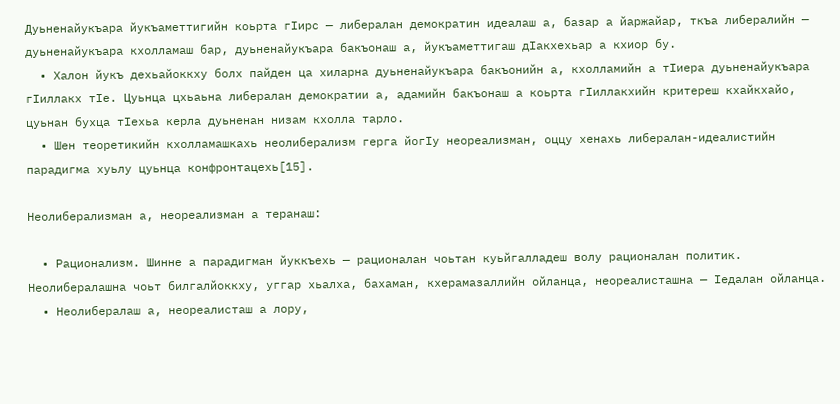Дуьненайукъара йукъаметтигийн коьрта гӀирс — либералан демократин идеалаш а, базар а йаржайар, ткъа либералийн — дуьненайукъара кхолламаш бар, дуьненайукъара бакъонаш а, йукъаметтигаш дӀакхехьар а кхиор бу.
  • Халон йукъ дехьайоккху болх пайден ца хиларна дуьненайукъара бакъонийн а, кхолламийн а тӀиера дуьненайукъара гӀиллакх тӀе. Цуьнца цхьаьна либералан демократии а, адамийн бакъонаш а коьрта гӀиллакхийн критереш кхайкхайо, цуьнан бухца тӀехьа керла дуьненан низам кхолла тарло.
  • Шен теоретикийн кхолламашкахь неолиберализм герга йогӀу неореализман, оццу хенахь либералан-идеалистийн парадигма хуьлу цуьнца конфронтацехь[15].

Неолиберализман а, неореализман а теранаш:

  • Рационализм. Шинне а парадигман йуккъехь — рационалан чоьтан куьйгалладеш волу рационалан политик. Неолибералашна чоьт билгалйоккху, уггар хьалха, бахаман, кхерамазаллийн ойланца, неореалисташна — Ӏедалан ойланца.
  • Неолибералаш а, неореалисташ а лору,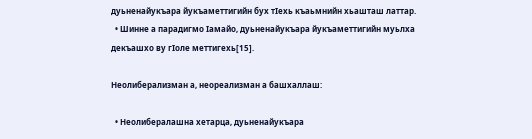дуьненайукъара йукъаметтигийн бух тӀехь къаьмнийн хьашташ латтар.
  • Шинне а парадигмо Ӏамайо, дуьненайукъара йукъаметтигийн муьлха декъашхо ву гӀоле меттигехь[15].

Неолиберализман а, неореализман а башхаллаш:

  • Неолибералашна хетарца, дуьненайукъара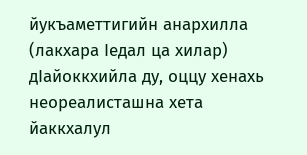йукъаметтигийн анархилла (лакхара Ӏедал ца хилар) дӀайоккхийла ду, оццу хенахь неореалисташна хета йаккхалул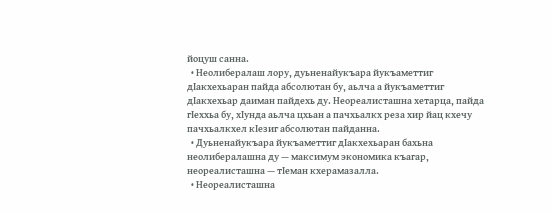йоцуш санна.
  • Неолибералаш лору, дуьненайукъара йукъаметтиг дӀакхехьаран пайда абсолютан бу, аьлча а йукъаметтиг дӀакхехьар даиман пайдехь ду. Неореалисташна хетарца, пайда гӀеххьа бу, хӀунда аьлча цхьан а пачхьалкх реза хир йац кхечу пачхьалкхел кӀезиг абсолютан пайданна.
  • Дуьненайукъара йукъаметтиг дӀакхехьаран бахьна неолибералашна ду — максимум экономика къагар, неореалисташна — тӀеман кхерамазалла.
  • Неореалисташна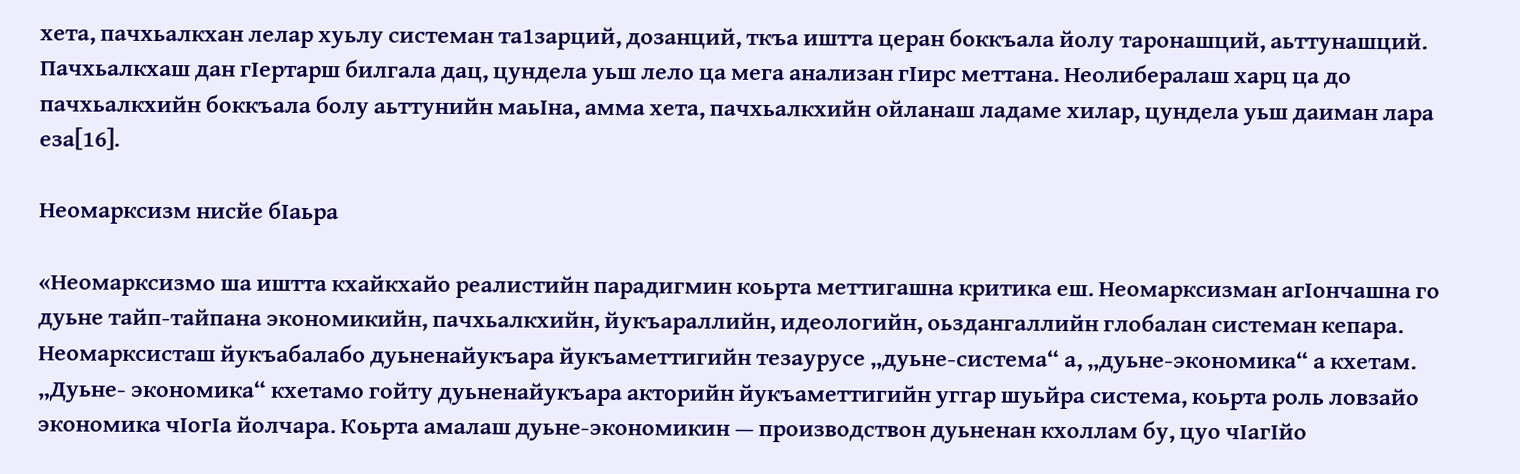хета, пачхьалкхан лелар хуьлу системан та1зарций, дозанций, ткъа иштта церан боккъала йолу таронашций, аьттунашций. Пачхьалкхаш дан гӀертарш билгала дац, цундела уьш лело ца мега анализан гӀирс меттана. Неолибералаш харц ца до пачхьалкхийн боккъала болу аьттунийн маьӀна, амма хета, пачхьалкхийн ойланаш ладаме хилар, цундела уьш даиман лара еза[16].

Неомарксизм нисйе бӀаьра

«Неомарксизмо ша иштта кхайкхайо реалистийн парадигмин коьрта меттигашна критика еш. Неомарксизман агӀончашна го дуьне тайп-тайпана экономикийн, пачхьалкхийн, йукъараллийн, идеологийн, оьздангаллийн глобалан системан кепара. Неомарксисташ йукъабалабо дуьненайукъара йукъаметтигийн тезаурусе „дуьне-система“ а, „дуьне-экономика“ а кхетам. „Дуьне- экономика“ кхетамо гойту дуьненайукъара акторийн йукъаметтигийн уггар шуьйра система, коьрта роль ловзайо экономика чӀогӀа йолчара. Коьрта амалаш дуьне-экономикин — производствон дуьненан кхоллам бу, цуо чӀагӀйо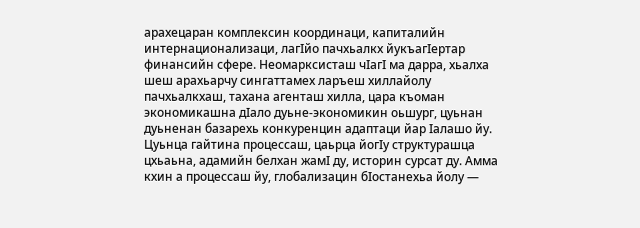арахецаран комплексин координаци, капиталийн интернационализаци, лагӀйо пачхьалкх йукъагӀертар финансийн сфере. Неомарксисташ чӀагӀ ма дарра, хьалха шеш арахьарчу сингаттамех ларъеш хиллайолу пачхьалкхаш, тахана агенташ хилла, цара къоман экономикашна дӀало дуьне-экономикин оьшург, цуьнан дуьненан базарехь конкуренцин адаптаци йар Ӏалашо йу. Цуьнца гайтина процессаш, цаьрца йогӀу структурашца цхьаьна, адамийн белхан жамӀ ду, историн сурсат ду. Амма кхин а процессаш йу, глобализацин бӀостанехьа йолу —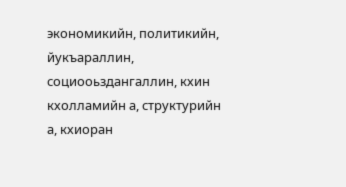экономикийн, политикийн, йукъараллин, социооьздангаллин, кхин кхолламийн а, структурийн а, кхиоран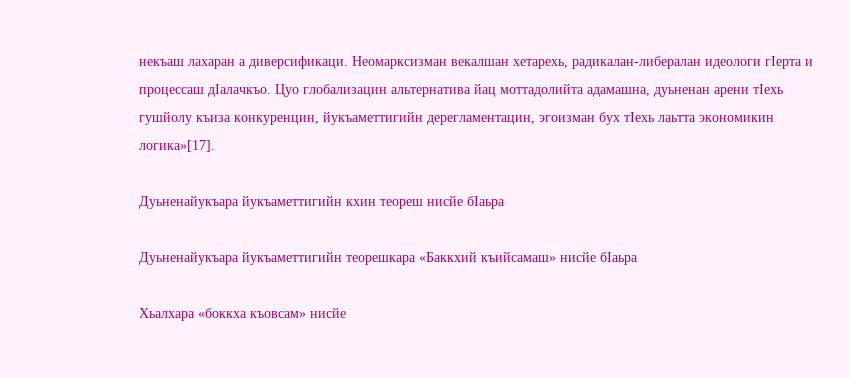некъаш лахаран а диверсификаци. Неомарксизман векалшан хетарехь, радикалан-либералан идеологи гӀерта и процессаш дӀалачкъо. Цуо глобализацин альтернатива йац моттадолийта адамашна, дуьненан арени тӀехь гушйолу къиза конкуренцин, йукъаметтигийн дерегламентацин, эгоизман бух тӀехь лаьтта экономикин логика»[17].

Дуьненайукъара йукъаметтигийн кхин теореш нисйе бӀаьра

Дуьненайукъара йукъаметтигийн теорешкара «Баккхий къийсамаш» нисйе бӀаьра

Хьалхара «боккха къовсам» нисйе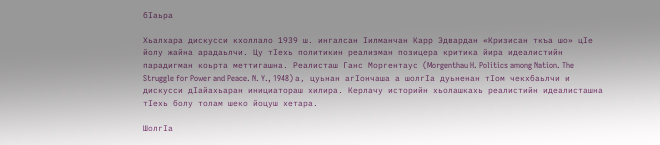бӀаьра

Хьалхара дискусси кхоллало 1939 ш. ингалсан Ӏилманчан Карр Эдвардан «Кризисан ткъа шо» цӀе йолу жайна арадаьлчи. Цу тӀехь политикин реализман позицера критика йира идеалистийн парадигман коьрта меттигашна. Реалисташ Ганс Моргентаус (Morgenthau H. Politics among Nation. The Struggle for Power and Peace. N. Y., 1948) а, цуьнан агӀончаша а шолгӀа дуьненан тӀом чекхбаьлчи и дискусси дӀайахьаран инициатораш хилира. Керлачу историйн хьолашкахь реалистийн идеалисташна тӀехь болу толам шеко йоцуш хетара.

ШолгӀа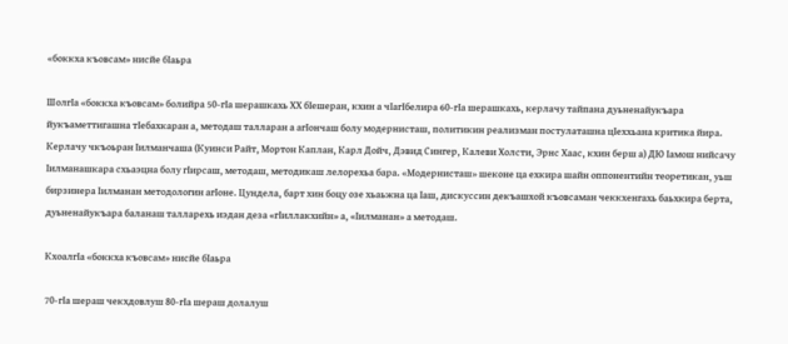«боккха къовсам» нисйе бӀаьра

ШолгӀа «боккха къовсам» болийра 50-гӀа шерашкахь ХХ бӀешеран, кхин а чӀагӀбелира 60-гӀа шерашкахь, керлачу тайпана дуьненайукъара йукъаметтигашна тӀебахкаран а, методаш талларан а агӀончаш болу модернисташ, политикин реализман постулаташна цӀеххьана критика йира. Керлачу чкъоьран Ӏилманчаша (Куинси Райт, Мортон Каплан, Карл Дойч, Дэвид Сингер, Калеви Холсти, Эрнс Хаас, кхин берш а) ДЮ Ӏамош нийсачу Ӏилманашкара схьаэцна болу гӀирсаш, методаш, методикаш лелорехьа бара. «Модернисташ» шеконе ца ехкира шайн оппонентийн теоретикан, уьш бирзинера Ӏилманан методологин агӀоне. Цундела, барт хин боцу озе хьаьжна ца Ӏаш, дискуссин декъашхой къовсаман чеккхенгахь баьхкира берта, дуьненайукъара баланаш талларехь иэдан деза «гӀиллакхийн» а, «Ӏилманан» а методаш.

КхоалгӀа «боккха къовсам» нисйе бӀаьра

70-гӀа шераш чекхдовлуш 80-гӀа шераш долалуш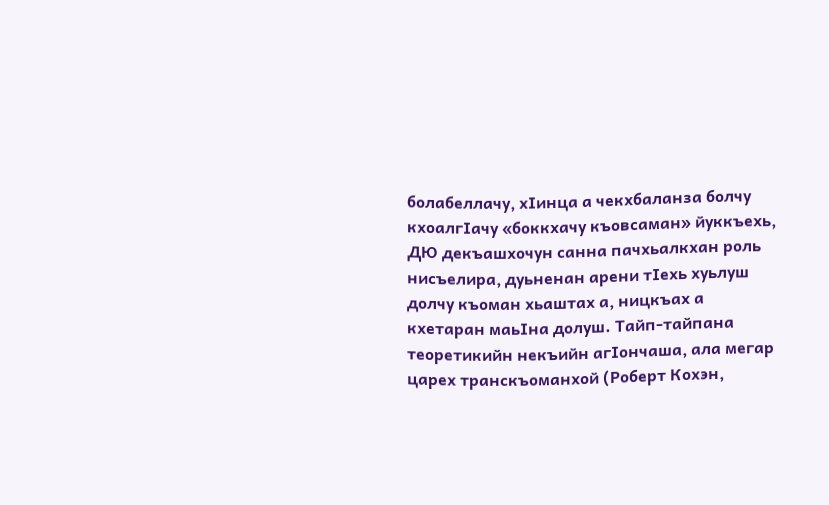болабеллачу, хӀинца а чекхбаланза болчу кхоалгӀачу «боккхачу къовсаман» йуккъехь, ДЮ декъашхочун санна пачхьалкхан роль нисъелира, дуьненан арени тӀехь хуьлуш долчу къоман хьаштах а, ницкъах а кхетаран маьӀна долуш. Тайп-тайпана теоретикийн некъийн агӀончаша, ала мегар царех транскъоманхой (Роберт Кохэн,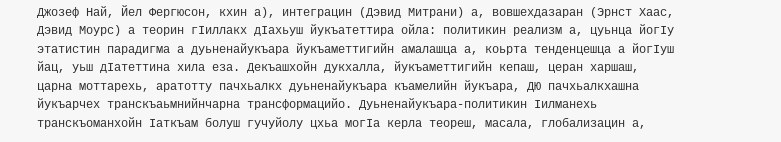Джозеф Най, Йел Фергюсон, кхин а), интеграцин (Дэвид Митрани) а, вовшехдазаран (Эрнст Хаас, Дэвид Моурс) а теорин гӀиллакх дӀахьуш йукъатеттира ойла: политикин реализм а, цуьнца йогӀу этатистин парадигма а дуьненайукъара йукъаметтигийн амалашца а, коьрта тенденцешца а йогӀуш йац, уьш дӀатеттина хила еза. Декъашхойн дукхалла, йукъаметтигийн кепаш, церан харшаш, царна моттарехь, аратотту пачхьалкх дуьненайукъара къамелийн йукъара, ДЮ пачхьалкхашна йукъарчех транскъаьмнийнчарна трансформацийо. Дуьненайукъара-политикин Ӏилманехь транскъоманхойн Ӏаткъам болуш гучуйолу цхьа могӀа керла теореш, масала, глобализацин а,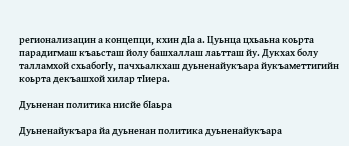регионализацин а концепци, кхин дӀа а. Цуьнца цхьаьна коьрта парадигмаш къаьсташ йолу башхаллаш лаьтташ йу. Дукхах болу талламхой схьабогӀу, пачхьалкхаш дуьненайукъара йукъаметтигийн коьрта декъашхой хилар тӀиера.

Дуьненан политика нисйе бӀаьра

Дуьненайукъара йа дуьненан политика дуьненайукъара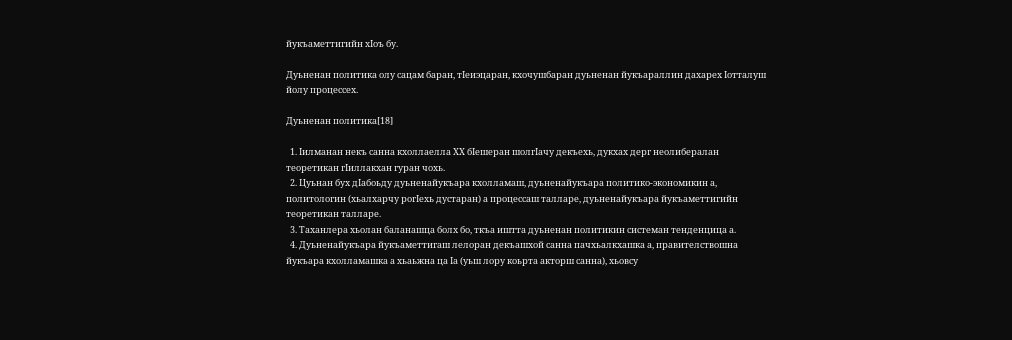йукъаметтигийн хӀоъ бу.

Дуьненан политика олу сацам баран, тӀеиэцаран, кхочушбаран дуьненан йукъараллин дахарех Ӏотталуш йолу процессех.

Дуьненан политика[18]

  1. Ӏилманан некъ санна кхоллаелла ХХ бӀешеран шолгӀачу декъехь, дукхах дерг неолибералан теоретикан гӀиллакхан гуран чохь.
  2. Цуьнан бух дӀабоьду дуьненайукъара кхолламаш, дуьненайукъара политико-экономикин а, политологин (хьалхарчу рогӀехь дустаран) а процессаш талларе, дуьненайукъара йукъаметтигийн теоретикан талларе.
  3. Таханлера хьолан баланашца болх бо, ткъа иштта дуьненан политикин системан тенденцица а.
  4. Дуьненайукъара йукъаметтигаш лелоран декъашхой санна пачхьалкхашка а, правителствошна йукъара кхолламашка а хьаьжна ца Ӏа (уьш лору коьрта акторш санна), хьовсу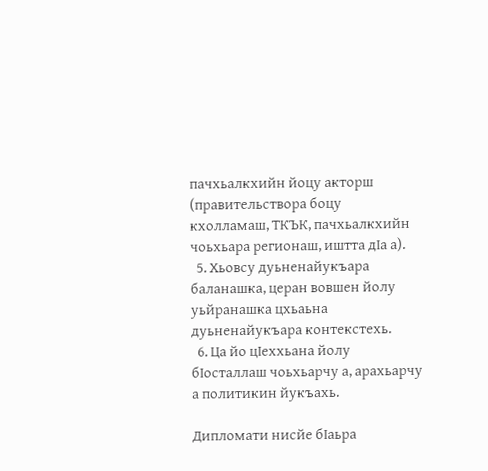пачхьалкхийн йоцу акторш (правительствора боцу кхолламаш, ТКЪК, пачхьалкхийн чоьхьара регионаш, иштта дӀа а).
  5. Хьовсу дуьненайукъара баланашка, церан вовшен йолу уьйранашка цхьаьна дуьненайукъара контекстехь.
  6. Ца йо цӀеххьана йолу бӀосталлаш чоьхьарчу а, арахьарчу а политикин йукъахь.

Дипломати нисйе бӀаьра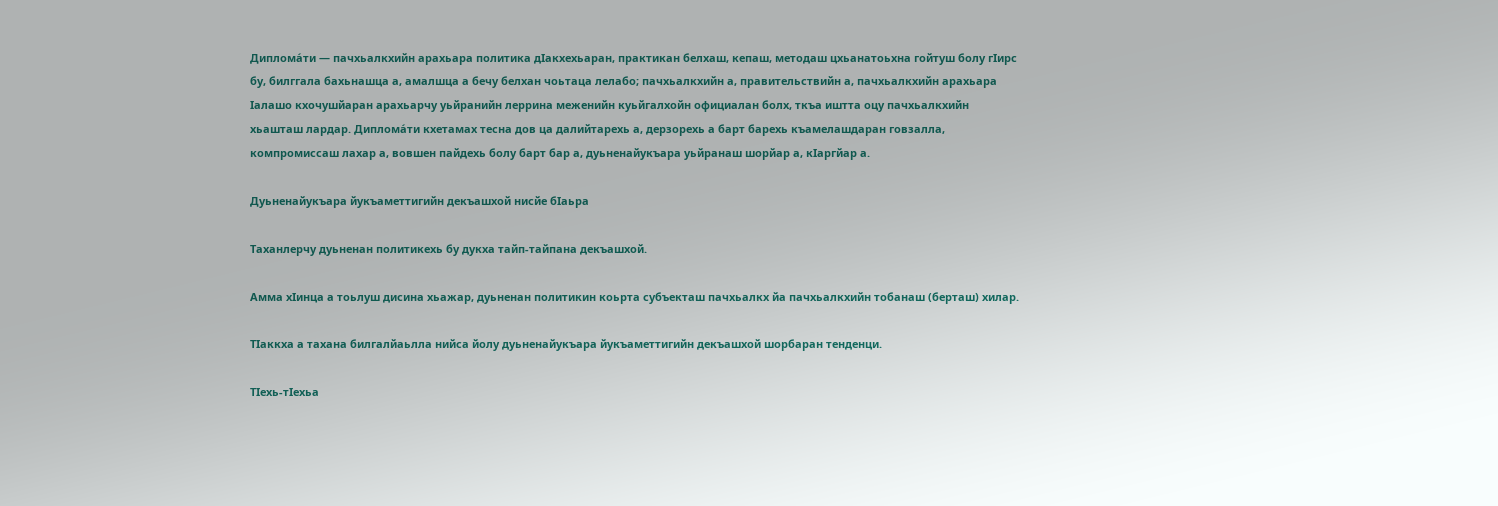Диплома́ти — пачхьалкхийн арахьара политика дӀакхехьаран, практикан белхаш, кепаш, методаш цхьанатоьхна гойтуш болу гӀирс бу, билггала бахьнашца а, амалшца а бечу белхан чоьтаца лелабо; пачхьалкхийн а, правительствийн а, пачхьалкхийн арахьара Ӏалашо кхочушйаран арахьарчу уьйранийн леррина меженийн куьйгалхойн официалан болх, ткъа иштта оцу пачхьалкхийн хьашташ лардар. Диплома́ти кхетамах тесна дов ца далийтарехь а, дерзорехь а барт барехь къамелашдаран говзалла, компромиссаш лахар а, вовшен пайдехь болу барт бар а, дуьненайукъара уьйранаш шорйар а, кӀаргйар а.

Дуьненайукъара йукъаметтигийн декъашхой нисйе бӀаьра

Таханлерчу дуьненан политикехь бу дукха тайп-тайпана декъашхой.

Амма хӀинца а тоьлуш дисина хьажар, дуьненан политикин коьрта субъекташ пачхьалкх йа пачхьалкхийн тобанаш (берташ) хилар.

ТӀаккха а тахана билгалйаьлла нийса йолу дуьненайукъара йукъаметтигийн декъашхой шорбаран тенденци.

ТӀехь-тӀехьа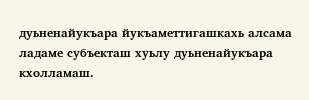дуьненайукъара йукъаметтигашкахь алсама ладаме субъекташ хуьлу дуьненайукъара кхолламаш.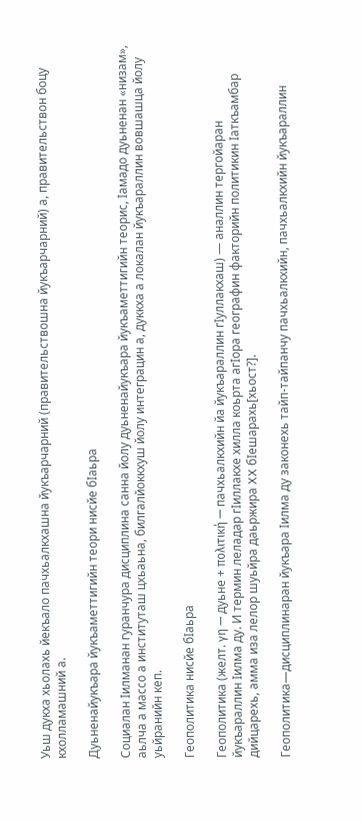Уьш дукха хьолахь йекъало пачхьалкхашна йукъарчарний (правительствошна йукъарчарний) а, правительствон боцу кхолламашний а.

Дуьненайукъара йукъаметтигийн теори нисйе бӀаьра

Социалан Ӏилманан гуранчура дисциплина санна йолу дуьненайукъара йукъаметтигийн теорис, Ӏамадо дуьненан «низам», аьлча а массо а институташ цхьаьна, билгалйоккхуш йолу интеграцин а, дуккха а локалан йукъараллин вовшашца йолу уьйранийн кеп.

Геополитика нисйе бӀаьра

Геополитика (желт. γη — дуьне + πολιτική — пачхьалкхийн йа йукъараллин гӀуллакхаш) — аналлин тергойаран йукъараллин Ӏилма ду. И термин леладар гӀиллакхе хилла коьрта агӀора географин факторийн политикин Ӏаткъамбар дийцарехь, амма иза лелор шуьйра даьржира XX бӀешарахь[хьост?].

Геополитика—дисциплинаран йукъара Ӏилма ду законехь тайп-тайпанчу пачхьалкхийн, пачхьалкхийн йукъараллин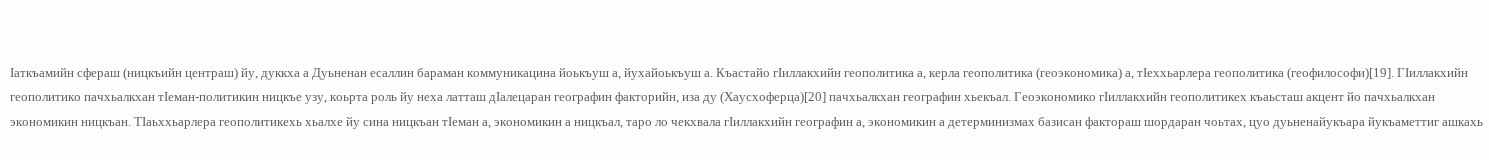Ӏаткъамийн сфераш (ницкъийн центраш) йу, дуккха а Дуьненан есаллин бараман коммуникацина йоькъуш а, йухайоькъуш а. Къастайо гӀиллакхийн геополитика а, керла геополитика (геоэкономика) а, тӀеххьарлера геополитика (геофилософи)[19]. ГӀиллакхийн геополитико пачхьалкхан тӀеман-политикин ницкъе узу, коьрта роль йу неха латташ дӀалецаран географин факторийн, иза ду (Хаусхоферца)[20] пачхьалкхан географин хьекъал. Геоэкономико гӀиллакхийн геополитикех къаьсташ акцент йо пачхьалкхан экономикин ницкъан. ТӀаьххьарлера геополитикехь хьалхе йу сина ницкъан тӀеман а, экономикин а ницкъал, таро ло чекхвала гӀиллакхийн географин а, экономикин а детерминизмах базисан фактораш шордаран чоьтах, цуо дуьненайукъара йукъаметтиг ашкахь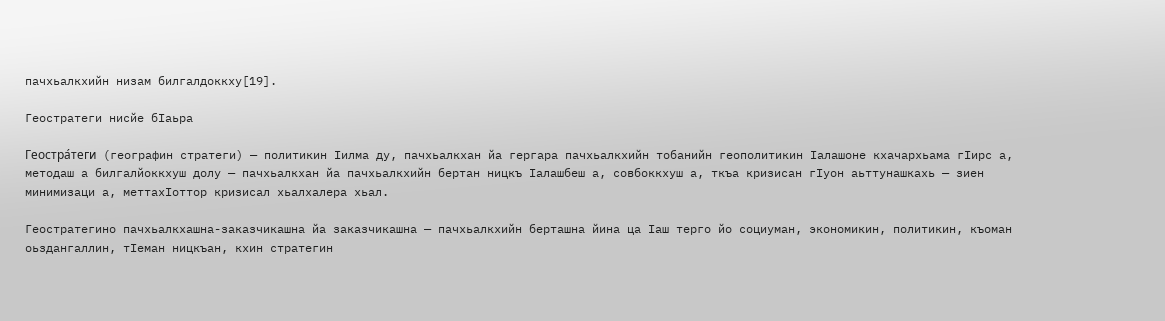пачхьалкхийн низам билгалдоккху[19].

Геостратеги нисйе бӀаьра

Геостра́теги (географин стратеги) — политикин Ӏилма ду, пачхьалкхан йа гергара пачхьалкхийн тобанийн геополитикин Ӏалашоне кхачархьама гӀирс а, методаш а билгалйоккхуш долу — пачхьалкхан йа пачхьалкхийн бертан ницкъ Ӏалашбеш а, совбоккхуш а, ткъа кризисан гӀуон аьттунашкахь — зиен минимизаци а, меттахӀоттор кризисал хьалхалера хьал.

Геостратегино пачхьалкхашна-заказчикашна йа заказчикашна — пачхьалкхийн берташна йина ца Ӏаш терго йо социуман, экономикин, политикин, къоман оьздангаллин, тӀеман ницкъан, кхин стратегин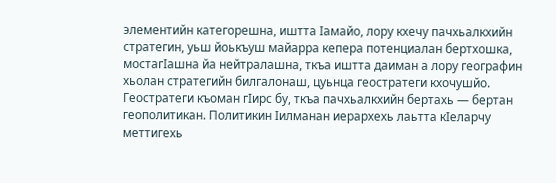элементийн категорешна, иштта Ӏамайо, лору кхечу пачхьалкхийн стратегин, уьш йоькъуш майарра кепера потенциалан бертхошка, мостагӀашна йа нейтралашна, ткъа иштта даиман а лору географин хьолан стратегийн билгалонаш, цуьнца геостратеги кхочушйо. Геостратеги къоман гӀирс бу, ткъа пачхьалкхийн бертахь — бертан геополитикан. Политикин Ӏилманан иерархехь лаьтта кӀеларчу меттигехь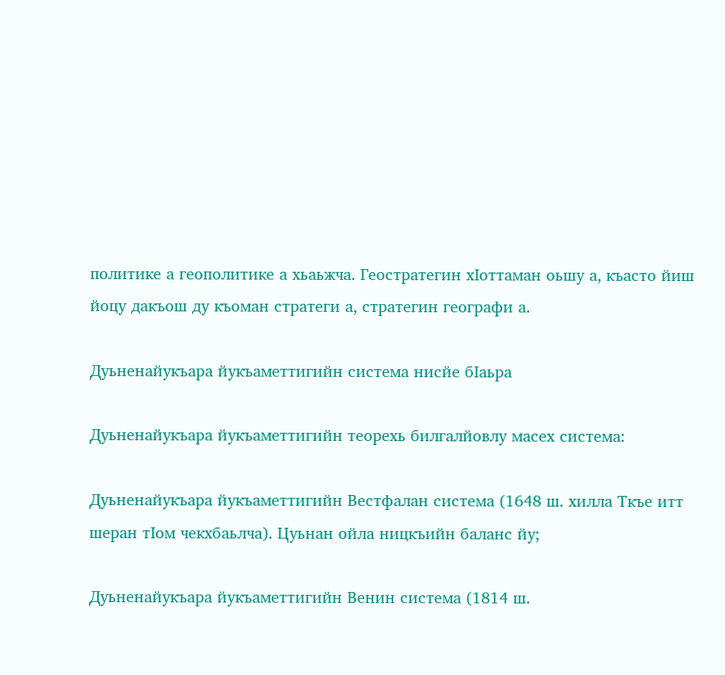политике а геополитике а хьаьжча. Геостратегин хӀоттаман оьшу а, къасто йиш йоцу дакъош ду къоман стратеги а, стратегин географи а.

Дуьненайукъара йукъаметтигийн система нисйе бӀаьра

Дуьненайукъара йукъаметтигийн теорехь билгалйовлу масех система:

Дуьненайукъара йукъаметтигийн Вестфалан система (1648 ш. хилла Ткъе итт шеран тIом чекхбаьлча). Цуьнан ойла ницкъийн баланс йу;

Дуьненайукъара йукъаметтигийн Венин система (1814 ш.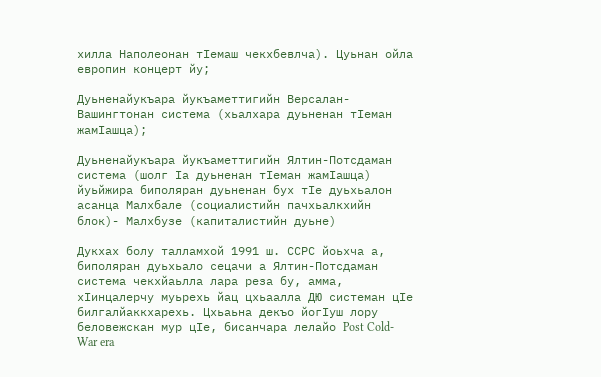хилла Наполеонан тIемаш чекхбевлча). Цуьнан ойла европин концерт йу;

Дуьненайукъара йукъаметтигийн Версалан-Вашингтонан система (хьалхара дуьненан тӀеман жамӀашца);

Дуьненайукъара йукъаметтигийн Ялтин-Потсдаман система (шолг Ӏа дуьненан тӀеман жамӀашца) йуьйжира биполяран дуьненан бух тӀе дуьхьалон асанца Малхбале (социалистийн пачхьалкхийн блок)- Малхбузе (капиталистийн дуьне)

Дукхах болу талламхой 1991 ш. ССРС йоьхча а, биполяран дуьхьало сецачи а Ялтин-Потсдаман система чекхйаьлла лара реза бу, амма, хӀинцалерчу муьрехь йац цхьаалла ДЮ системан цӀе билгалйаккхарехь. Цхьаьна декъо йогӀуш лору беловежскан мур цӀе, бисанчара лелайо Post Cold-War era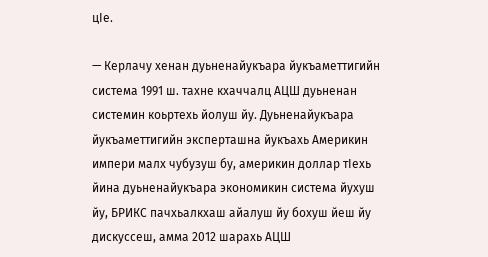цӀе.

— Керлачу хенан дуьненайукъара йукъаметтигийн система 1991 ш. тахне кхаччалц АЦШ дуьненан системин коьртехь йолуш йу. Дуьненайукъара йукъаметтигийн эксперташна йукъахь Америкин импери малх чубузуш бу, америкин доллар тӀехь йина дуьненайукъара экономикин система йухуш йу, БРИКС пачхьалкхаш айалуш йу бохуш йеш йу дискуссеш, амма 2012 шарахь АЦШ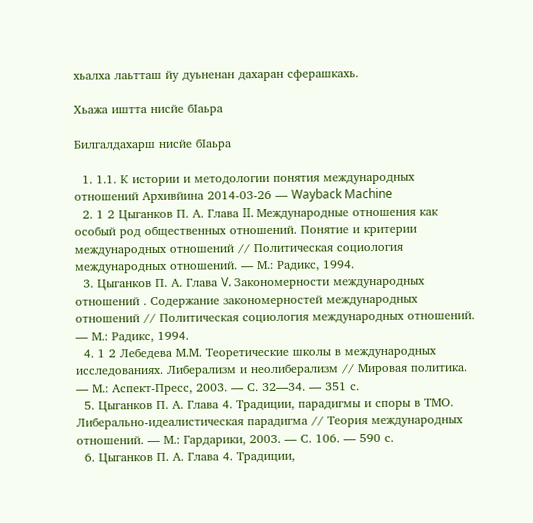хьалха лаьтташ йу дуьненан дахаран сферашкахь.

Хьажа иштта нисйе бӀаьра

Билгалдахарш нисйе бӀаьра

  1. 1.1. К истории и методологии понятия международных отношений Архивйина 2014-03-26 — Wayback Machine
  2. 1 2 Цыганков П. А. Глава II. Международные отношения как особый род общественных отношений. Понятие и критерии международных отношений // Политическая социология международных отношений. — М.: Радикс, 1994.
  3. Цыганков П. А. Глава V. Закономерности международных отношений . Содержание закономерностей международных отношений // Политическая социология международных отношений. — М.: Радикс, 1994.
  4. 1 2 Лебедева М.М. Теоретические школы в международных исследованиях. Либерализм и неолиберализм // Мировая политика. — М.: Аспект-Пресс, 2003. — С. 32—34. — 351 с.
  5. Цыганков П. А. Глава 4. Традиции, парадигмы и споры в ТМО. Либерально-идеалистическая парадигма // Теория международных отношений. — М.: Гардарики, 2003. — С. 106. — 590 с.
  6. Цыганков П. А. Глава 4. Традиции,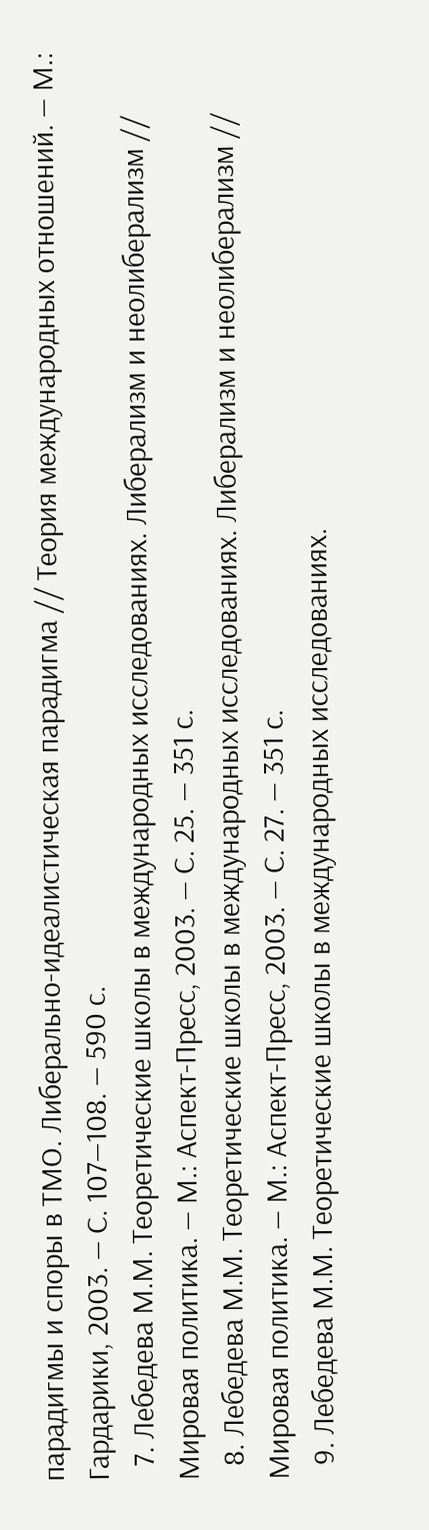парадигмы и споры в ТМО. Либерально-идеалистическая парадигма // Теория международных отношений. — М.: Гардарики, 2003. — С. 107—108. — 590 с.
  7. Лебедева М.М. Теоретические школы в международных исследованиях. Либерализм и неолиберализм // Мировая политика. — М.: Аспект-Пресс, 2003. — С. 25. — 351 с.
  8. Лебедева М.М. Теоретические школы в международных исследованиях. Либерализм и неолиберализм // Мировая политика. — М.: Аспект-Пресс, 2003. — С. 27. — 351 с.
  9. Лебедева М.М. Теоретические школы в международных исследованиях.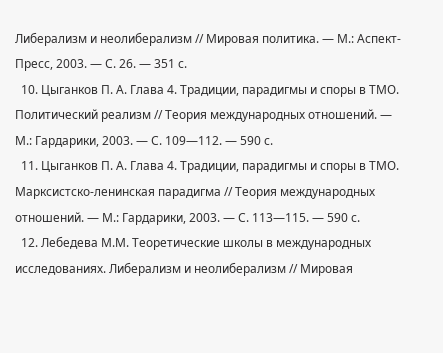Либерализм и неолиберализм // Мировая политика. — М.: Аспект-Пресс, 2003. — С. 26. — 351 с.
  10. Цыганков П. А. Глава 4. Традиции, парадигмы и споры в ТМО. Политический реализм // Теория международных отношений. — М.: Гардарики, 2003. — С. 109—112. — 590 с.
  11. Цыганков П. А. Глава 4. Традиции, парадигмы и споры в ТМО. Марксистско-ленинская парадигма // Теория международных отношений. — М.: Гардарики, 2003. — С. 113—115. — 590 с.
  12. Лебедева М.М. Теоретические школы в международных исследованиях. Либерализм и неолиберализм // Мировая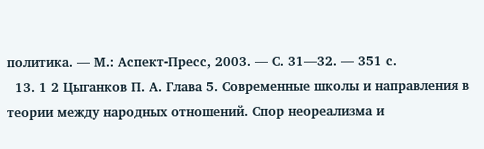политика. — М.: Аспект-Пресс, 2003. — С. 31—32. — 351 с.
  13. 1 2 Цыганков П. А. Глава 5. Современные школы и направления в теории между народных отношений. Спор неореализма и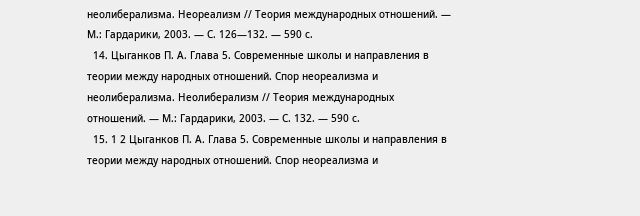неолиберализма. Неореализм // Теория международных отношений. — М.: Гардарики, 2003. — С. 126—132. — 590 с.
  14. Цыганков П. А. Глава 5. Современные школы и направления в теории между народных отношений. Спор неореализма и неолиберализма. Неолиберализм // Теория международных отношений. — М.: Гардарики, 2003. — С. 132. — 590 с.
  15. 1 2 Цыганков П. А. Глава 5. Современные школы и направления в теории между народных отношений. Спор неореализма и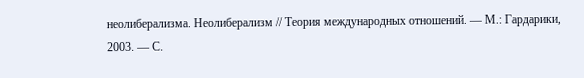неолиберализма. Неолиберализм // Теория международных отношений. — М.: Гардарики, 2003. — С.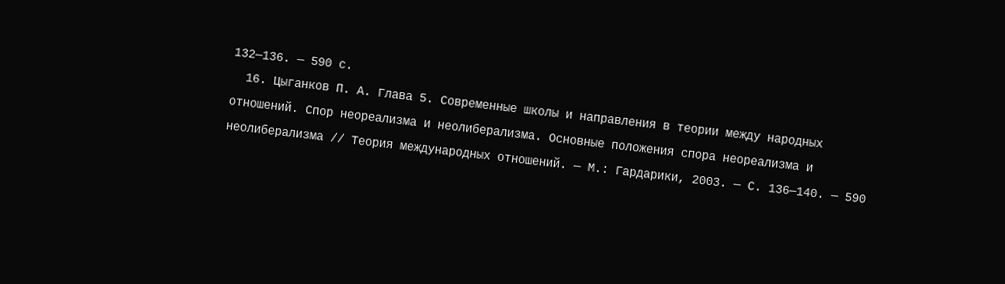132—136. — 590 с.
  16. Цыганков П. А. Глава 5. Современные школы и направления в теории между народных отношений. Спор неореализма и неолиберализма. Основные положения спора неореализма и неолиберализма // Теория международных отношений. — М.: Гардарики, 2003. — С. 136—140. — 590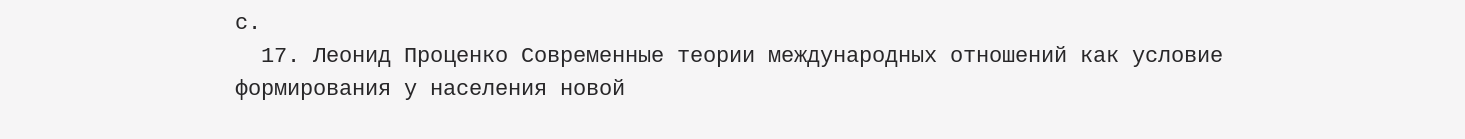с.
  17. Леонид Проценко Современные теории международных отношений как условие формирования у населения новой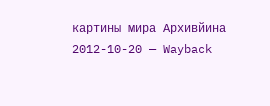картины мира Архивйина 2012-10-20 — Wayback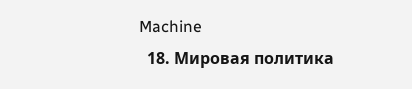Machine
  18. Мировая политика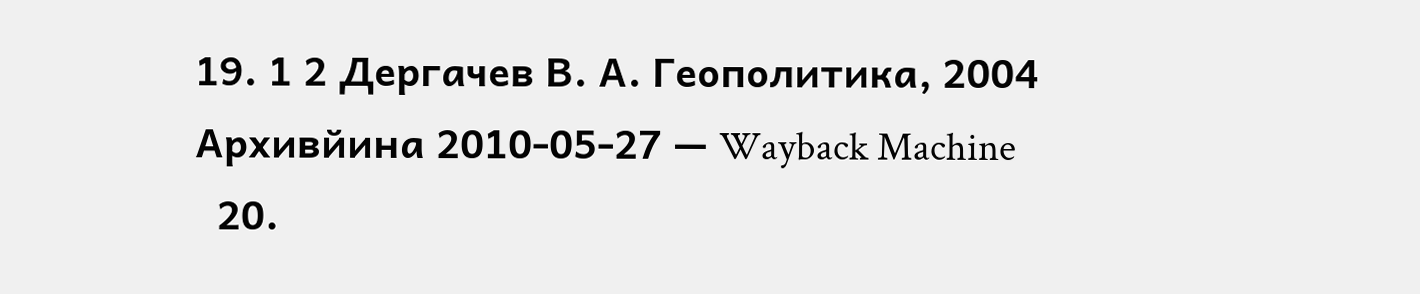19. 1 2 Дергачев В. А. Геополитика, 2004 Архивйина 2010-05-27 — Wayback Machine
  20.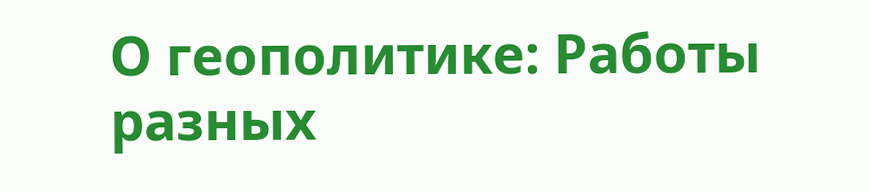О геополитике: Работы разных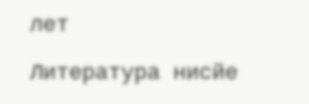лет

Литература нисйе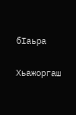бӀаьра

Хьажоргаш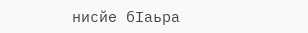нисйе бӀаьра